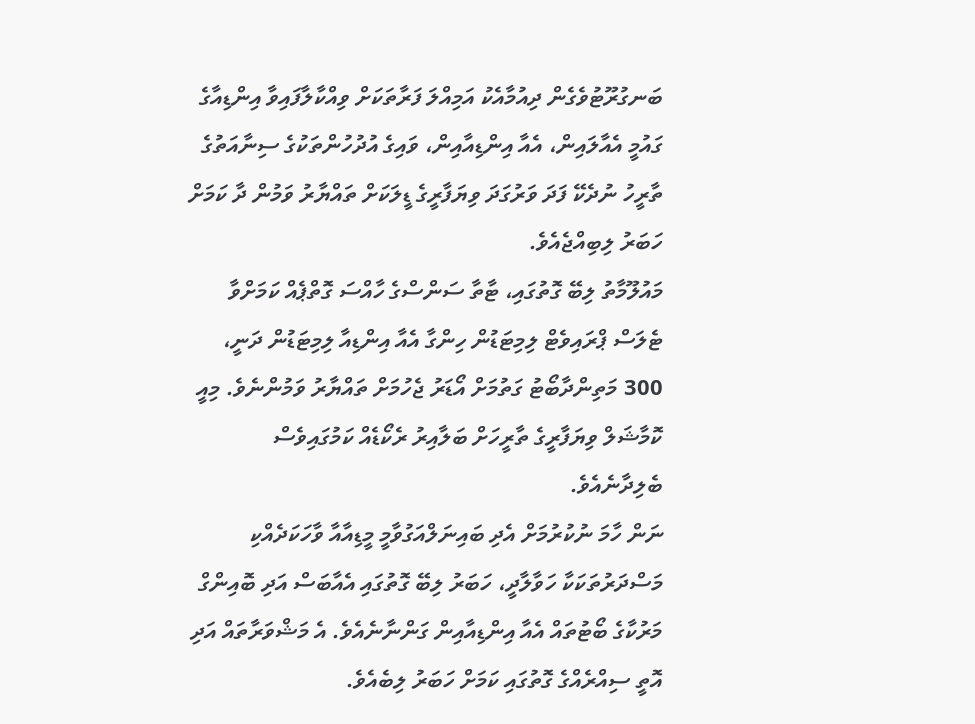ބަނގުރޫޓުވެގެން ދިއުމާއެކު އަމިއްލަ ފަރާތަކަށް ވިއްކާލާފައިވާ އިންޑިއާގެ ގައުމީ އެއާލައިން، އެއާ އިންޑިއާއިން، ވައިގެ އުދުހުންތަކުގެ ސިނާއަތުގެ ތާރީހު ނުދެކޭ ފަދަ ވަރުގަދަ ވިޔަފާރީގެ ޑީލަކަށް ތައްޔާރު ވަމުން ދާ ކަމަށް ހަބަރު ލިބިއްޖެއެވެ.
މައުލޫމާތު ލިބޭ ގޮތުގައި، ޓާތާ ސަންސްގެ ހާއްސަ ގޮތްޕެއް ކަމަށްވާ ޓެލަސް ޕްރައިވެޓް ލިމިޓަޑުން ހިންގާ އެއާ އިންޑިއާ ލިމިޓަޑުން ދަނީ، 300 މަތިންދާބޯޓު ގަތުމަށް އޯޑަރު ޖެހުމަށް ތައްޔާރު ވަމުންނެވެ. މިއީ ކޮމާޝަލް ވިޔަފާރީގެ ތާރީހަށް ބަލާއިރު ރެކޯޑެއް ކަމުގައިވެސް ބެލިދާނެއެވެ.
ނަން ހާމަ ނުކުރުމަށް އެދި ބައިނަލްއަގުވާމީ މީޑިއާއާ ވާހަކަދެއްކި މަސްދަރުތަކަކާ ހަވާލާދީ، ހަބަރު ލިބޭ ގޮތުގައި އެއާބަސް އަދި ބޮއިންގް މަރުކާގެ ބޯޓުތައް އެއާ އިންޑިއާއިން ގަންނާނެއެވެ. އެ މަޝްވަރާތައް އަދި އޮތީ ސިއްރެއްގެ ގޮތުގައި ކަމަށް ހަބަރު ލިބެއެވެ.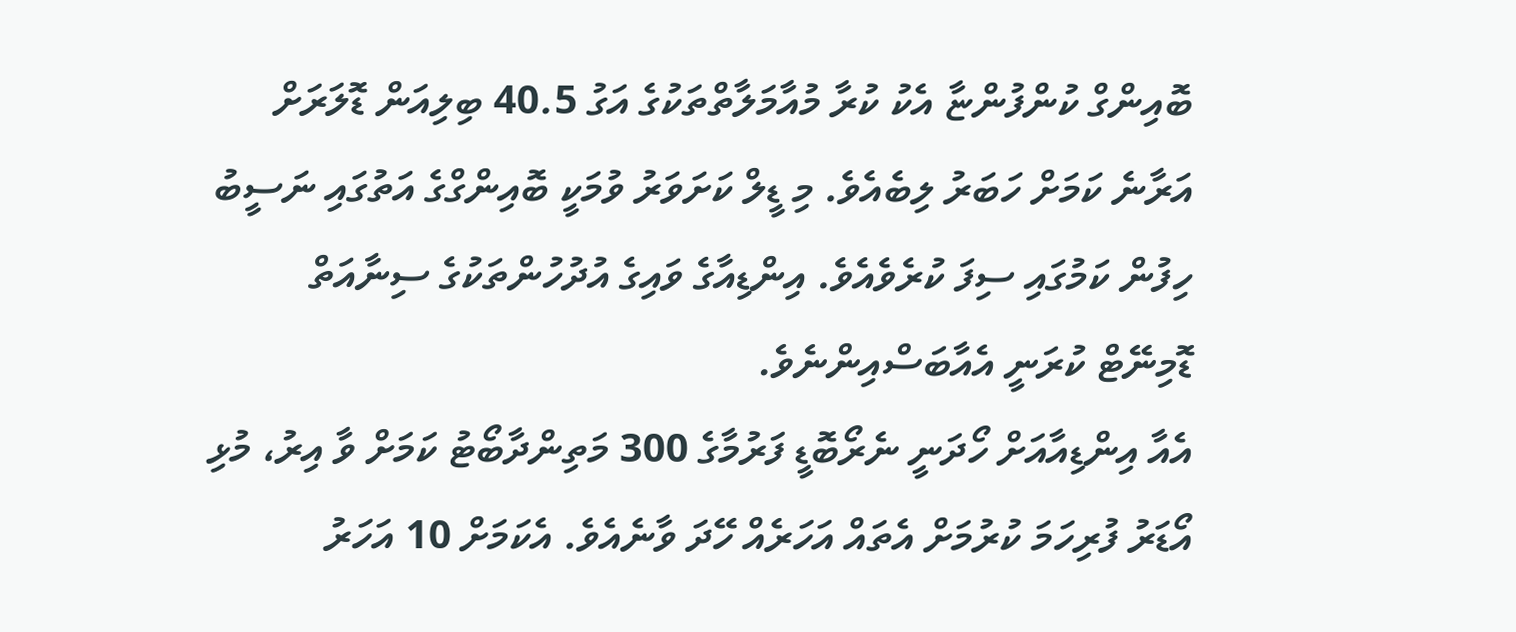ބޮއިންގް ކުންފުންޏާ އެކު ކުރާ މުއާމަލާތްތަކުގެ އަގު 40.5 ބިލިއަން ޑޮލަރަށް އަރާނެ ކަމަށް ހަބަރު ލިބެއެވެ. މި ޑީލް ކަށަވަރު ވުމަކީ ބޮއިންގްގެ އަތުގައި ނަސީބު ހިފުން ކަމުގައި ސިފަ ކުރެވެއެވެ. އިންޑިއާގެ ވައިގެ އުދުހުންތަކުގެ ސިނާއަތް ޑޮމިނޭޓް ކުރަނީ އެއާބަސްއިންނެވެ.
އެއާ އިންޑިއާއަށް ހޯދަނީ ނެރޯބޮޑީ ފަރުމާގެ 300 މަތިންދާބޯޓު ކަމަށް ވާ އިރު، މުޅި އޯޑަރު ފުރިހަމަ ކުރުމަށް އެތައް އަހަރެއް ހޭދަ ވާނެއެވެ. އެކަމަށް 10 އަހަރު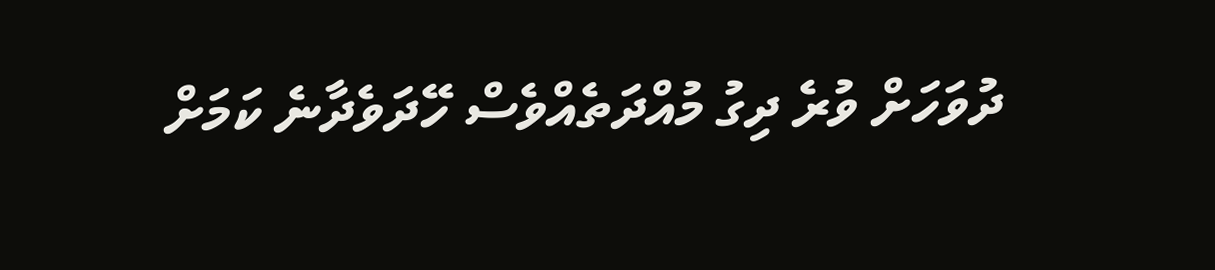ދުވަހަށް ވުރެ ދިގު މުއްދަތެއްވެސް ހޭދަވެދާނެ ކަމަށް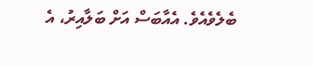ބެލެވެއެވެ. އެއާބަސް އަށް ބަލާއިރު، އެ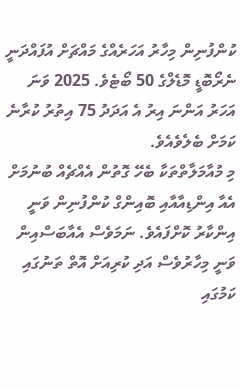ކުންފުނިން މިހާރު އަހަރެއްގެ މައްޗަށް އުފައްދަނީ ނެރޯބޮޑީ މޮޑެލްގެ 50 ބޯޓެވެ. 2025 ވަނަ އަހަރު އަންނަ އިރު އެ އަދަދު 75 އިތުރު ކުރާނެ ކަމަށް ބެލެވެއެވެ.
މި މުއާމަލާތްތަކާ ބެހޭ ގޮތުން އެއްޗެއް ބުނުމަށް އެއާ އިންޑިއާއާއި ބޮއިންގް ކުންފުނިން ވަނީ އިންކާރު ކޮށްފައެވެ. ނަމަވެސް އެއާބަސްއިން ވަނީ މިހާރުވެސް އަދި ކުރިއަށް އޮތް ތަނުގައި ކަމުގައި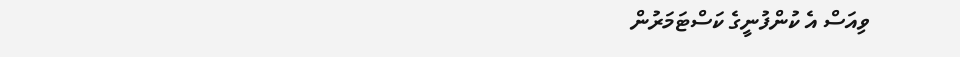ވިއަސް އެ ކުންފުނީގެ ކަސްޓަމަރުން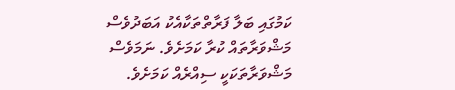ކަމުގައި ބަލާ ފަރާތްތަކާއެކު އަބަދުވެސް މަޝްވަރާތައް ކުރާ ކަމަށެވެ. ނަމަވެސް މަޝްވަރާތަކަކީ ސިއްރެއް ކަމަށެވެ.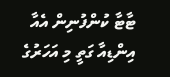ޓާޓާ ކުންފުނިން އެއާ އިންޑިއާ ގަތީ މި އަހަރުގެ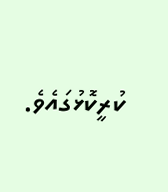ކުރީކޮޅުގައެވެ.